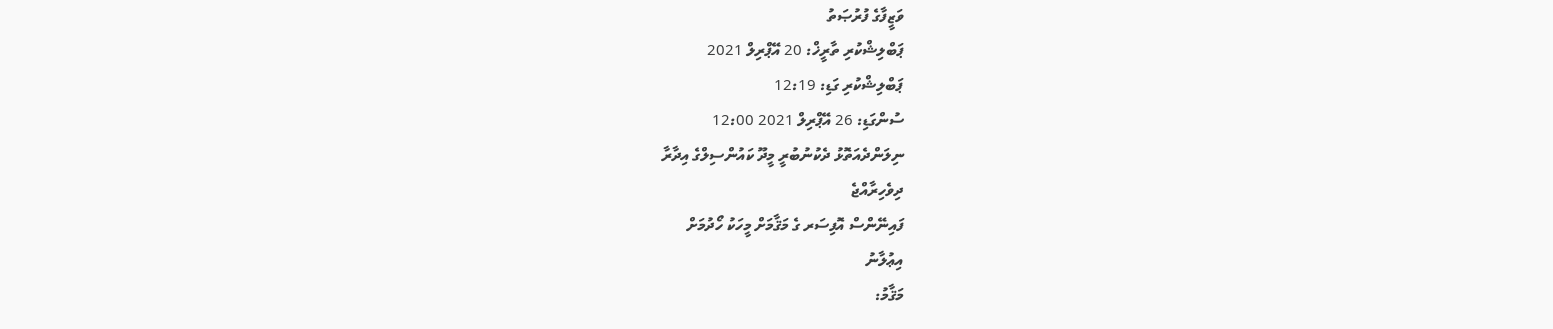ވަޒީފާގެ ފުރުޞަތު
ޕަބްލިޝްކުރި ތާރީޚް: 20 އޭޕްރިލް 2021
ޕަބްލިޝްކުރި ގަޑި: 12:19
ސުންގަޑި: 26 އޭޕްރިލް 2021 12:00
ނިލަންދެއަތޮޅު ދެކުނުބުރީ މީދޫ ކައުންސިލްގެ އިދާރާ
ދިވެހިރާއްޖެ
ފައިނޭންސް އޮފިސަރ ގެ މަޤާމަށް މީހަކު ހޯދުމަށް
އިޢުލާނު
މަޤާމު: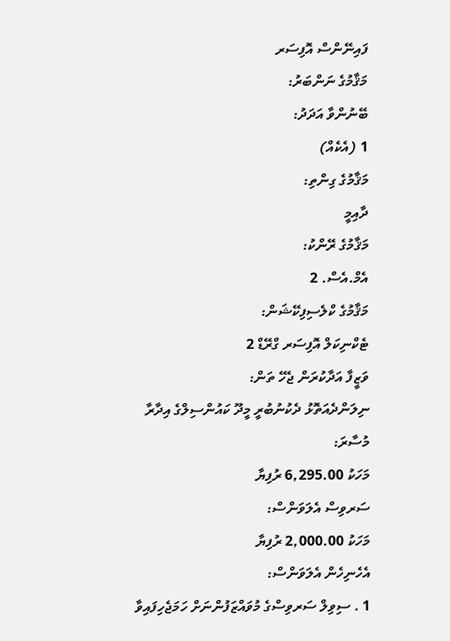ފައިނޭންސް އޮފިސަރ
މަޤާމުގެ ނަންބަރު:
ބޭނުންވާ އަދަދު:
1 (އެކެއް)
މަޤާމުގެ ގިންތި:
ދާއިމީ
މަޤާމުގެ ރޭންކު:
އެމް.އެސް. 2
މަޤާމުގެ ކްލެސިފިކޭޝަން:
ޓެކްނިކަލް އޮފިސަރ ގްރޭޑް 2
ވަޒީފާ އަދާކުރަން ޖެހޭ ތަން:
ނިލަންދެއަތޮޅު ދެކުނުބުރީ މީދޫ ކައުންސިލްގެ އިދާރާ
މުސާރަ:
މަހަކު 6,295.00 ރުފިޔާ
ސަރވިސް އެލަވަންސް:
މަހަކު 2,000.00 ރުފިޔާ
އެހެނިހެން އެލަވަންސް:
1 . ސިވިލް ސަރވިސްގެ މުވައްޒަފުންނަށް ހަމަޖެހިފައިވާ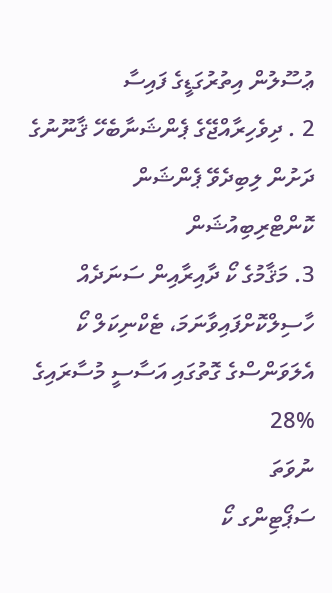ޢުސޫލުން އިތުރުގަޑީގެ ފައިސާ
2 . ދިވެހިރާއްޖޭގެ ޕެންޝަނާބެހޭ ޤާނޫނުގެ ދަށުން ލިބިދެވޭ ޕެންޝަން ކޮންޓްރިބިއުޝަން
3. މަޤާމުގެ ކޯ ދާއިރާއިން ސަނަދެއް ހާސިލްކޮށްފައިވާނަމަ، ޓެކްނިކަލް ކޯ އެލަވަންސްގެ ގޮތުގައި އަސާސީ މުސާރައިގެ %28
ނުވަތަ
ސަޕޯޓިންގ ކޯ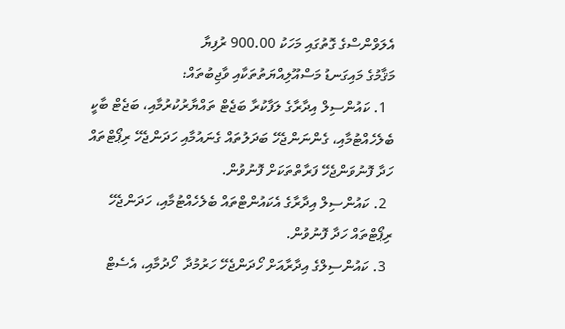އެލަވްންސްގެ ގޮތުގައި މަހަކު 900.00 ރުފިޔާ
މަޤާމުގެ މައިގަނޑު މަސްއޫލިއްޔަތުތަކާއި ވާޖިބުތައް:
  1. ކައުންސިލް އިދާރާގެ ލަފާކުރާ ބަޖެޓް ތައްޔާރުކުރުމާއި، ބަޖެޓް ބާކީ ބެލެހެއްޓުމާއި، ގެންނަންޖެހޭ ބަދަލުތައް ގެނައުމާއި ހަދަންޖެހޭ ރިޕޯޓްތައް ހަދާ ފޮނުވަންޖެހޭ ފަރާތްތަކަށް ފޮނުވުން.
  2. ކައުންސިލް އިދާރާގެ އެކައުންޓްތައް ބެލެހެއްޓުމާއި، ހަދަންޖެހޭ ރިޕޯޓްތައް ހަދާ ފޮނުވުން.
  3. ކައުންސިލްގެ އިދާރާއަށް ހޯދަންޖެހޭ ހަރުމުދާ  ހޯދުމާއި، އެސެޓް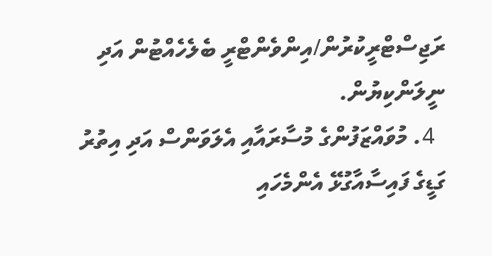ރަޖިސްޓްރީކުރުން/އިންވެންޓްރީ ބެލެހެއްޓުން އަދި ނީލަންކިޔުން.
  4. މުވައްޒަފުންގެ މުސާރައާއި އެލަވަންސް އަދި އިތުރު ގަޑީގެ ފައިސާއާގުޅޭ އެންމެހައި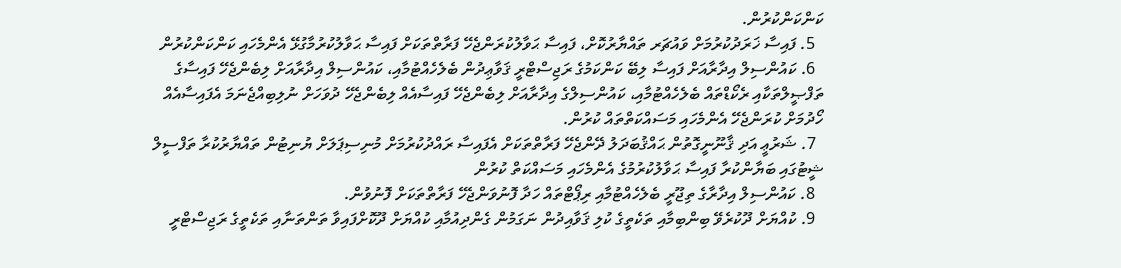ކަންކަންކުރުން.
  5. ފައިސާ ޚަރަދުކުރުމަށް ވައުޗަރ ތައްޔާރުކޮށް، ފައިސާ ޙަވާލުކުރަންޖެހޭ ފަރާތްތަކަށް ފައިސާ ޙަވާލުކުރުމާގުޅޭ އެންމެހައި ކަންކަންކުރުން
  6. ކައުންސިލް އިދާރާއަށް ފައިސާ ލިބޭ ކަންކަމުގެ ރަޖިސްޓްރީ ޤަވާޢިދުން ބެލެހެއްޓުމާއި، ކައުންސިލް އިދާރާއަށް ލިބެންޖެހޭ ފައިސާގެ ތަފްޞީލްތަކާއި ރެކޯޑްތައް ބެލެހެއްޓުމާއި، ކައުންސިލްގެ އިދާރާއަށް ލިބެންޖެހޭ ފައިސާއެއް ލިބެންޖެހޭ ދުވަހަށް ނުލިބިއްޖެނަމަ އެފައިސާއެއް ހޯދުމަށް ކުރަންޖެހޭ އެންމެހައި މަސައްކަތްތައް ކުރުން.
  7. ޝަރުޢީ އަދި ޤާނޫނީގޮތުން ޙައްޤުބަދަލު ދޭންޖެހޭ ފަރާތްތަކަށް އެފައިސާ ރައްދުކުރުމަށް މުނިސިޕަލަށް ޔުނިޓުން ތައްޔާރުކުރާ ތަފްސީލް ޝީޓުގައި ބަޔާންކުރާ ފައިސާ ޙަވާލުކުރުމުގެ އެންމެހައި މަސައްކަތް ކުރުން
  8. ކައުންސިލް އިދާރާގެ ތިޖޫރީ ބެލެހެއްޓުމާއި ރިޕޯޓްތައް ހަދާ ފޮނުވަންޖެހޭ ފަރާތްތަކަށް ފޮނުވުން.
  9. ކުއްޔަށް ދޫކުރެވޭ ބިންބިމާއި ތަކެތީގެ ކުލި ޤަވާއިދުން ނަގަމުން ގެންދިއުމާއި ކުއްޔަށް ދޫކޮށްފައިވާ ތަންތަނާއި ތަކެތީގެ ރަޖިސްޓްރީ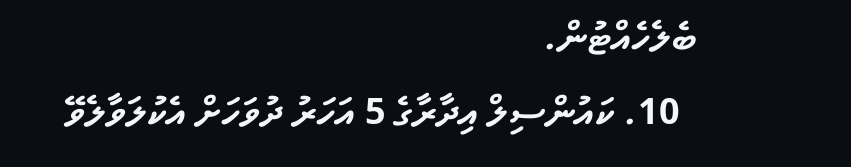ބެލެހެއްޓުން.
  10. ކައުންސިލް އިދާރާގެ 5 އަހަރު ދުވަހަށް އެކުލަވާލެވޭ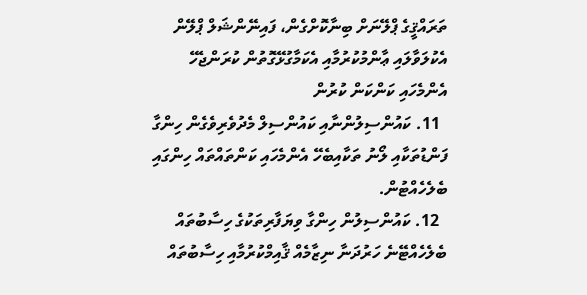ތަރައްޤީގެ ޕްލޭނަށް ބިނާކޮށްގެން، ފައިނޭންޝަލް ޕްލޭން އެކުލަވާލައި ޢާންމުކުރުމާއި އެކަމާގުޅޭގޮތުން ކުރަންޖެހޭ އެންމެހައި ކަންކަން ކުރުން
  11. ކައުންސިލުންނާއި ކައުންސިލް މެދުވެރިވެގެން ހިންގާ ފަންޑުތަކާއި ލޯނު ތަކާއިބެހޭ އެންމެހައި ކަންތައްތައް ހިންގައި ބެލެހެއްޓުން.
  12. ކައުންސިލުން ހިންގާ ވިޔަފާރިތަކުގެ ހިސާބުތައް ބެލެހެއްޓޭނެ ހަރުދަނާ ނިޒާމެއް ޤާއިމްކުރުމާއި ހިސާބުތައް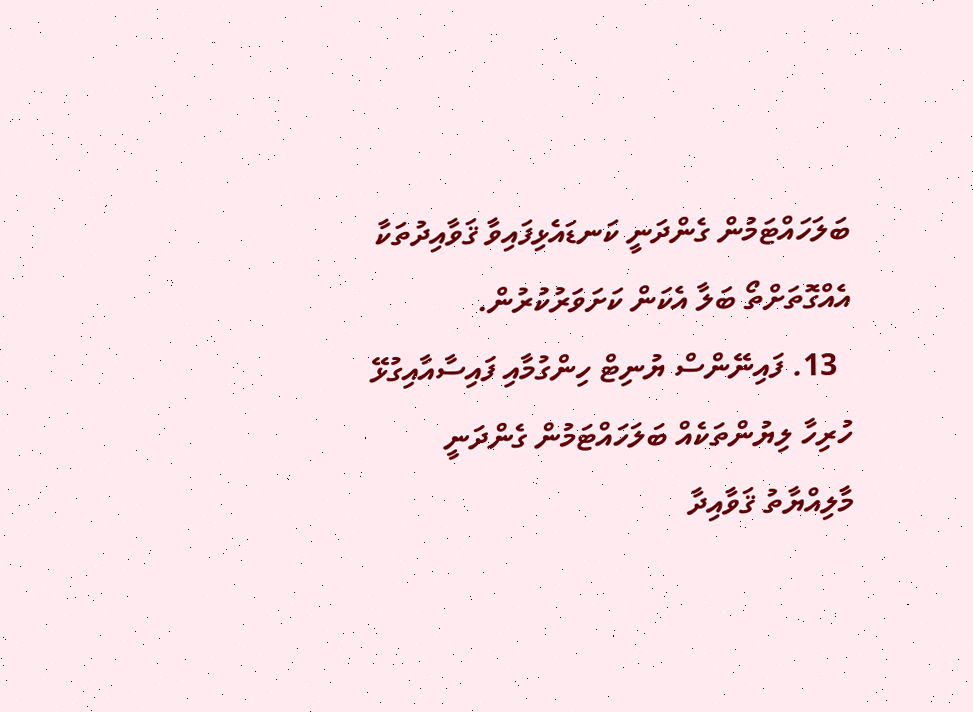ބަލަހައްޓަމުން ގެންދަނީ ކަނޑައެޅިފައިވާ ޤަވާއިދުތަކާ އެއްގޮތަށްތޯ ބަލާ އެކަން ކަށަވަރުކުރުން.
  13. ފައިނޭންސް ޔުނިޓް ހިންގުމާއި ފައިސާއާއިގުޅޭ ހުރިހާ ލިޔުންތަކެއް ބަލަހައްޓަމުން ގެންދަނީ މާލިއްޔާތު ޤަވާއިދާ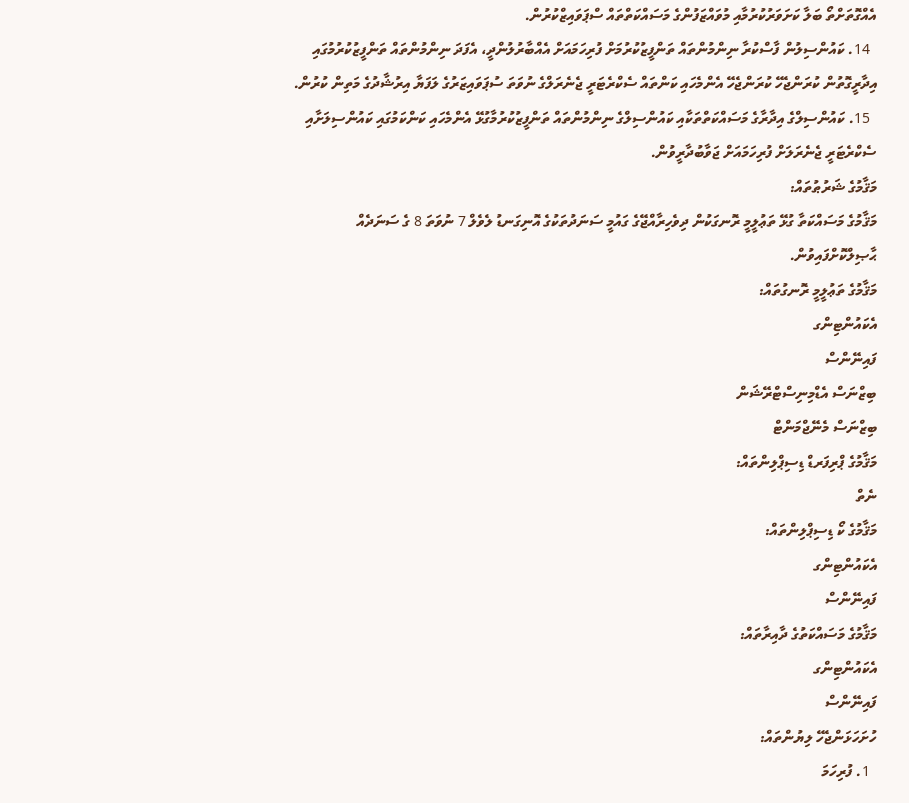އެއްގޮތަށްތޯ ބަލާ ކަށަވަރުކުރުމާއި މުވައްޒަފުންގެ މަސައްކަތްތައް ސްޕަވައިޒްކުރުން.
  14. ކައުންސިލުން ފާސްކުރާ ނިންމުންތައް ތަންފީޒުކުރުމަށް ފުރިހަމައަށް އެއްބާރުލުންދީ، އެފަދަ ނިންމުންތައް ތަންފީޒުކުރުމުގައި އިދާރީގޮތުން ކުރަންޖެހޭ ކުރަންޖެހޭ އެންމެހައި ކަންތައް ސެކްރެޓަރީ ޖެނެރަލްގެ ނުވަތަ ސުޕަވައިޒަރުގެ ލަފަޔާ އިރުޝާދުގެ މަތިން ކުރުން.
  15. ކައުންސިލްގެ އިދާރާގެ މަސައްކަތްތަކާއި ކައުންސިލްގެ ނިންމުންތައް ތަންފީޒުކުރުމާގުޅޭ އެންމެހައި ކަންކަމުގައި ކައުންސިލަށާއި ސެކްރެޓަރީ ޖެނެރަލަށް ފުރިހަމައަށް ޖަވާބުދާރީވުން.
މަޤާމުގެ ޝަރުޠުތައް:
މަޤާމުގެ މަސައްކަތާ ގުޅޭ ތަޢުލީމީ ރޮނގަކުން ދިވެހިރާއްޖޭގެ ގައުމީ ސަނަދުތަކުގެ އޮނިގަނޑު ލެވެލް 7 ނުވަތަ 8 ގެ ސަނަދެއް ޙާޞިލްކޮށްފައިވުން.
މަޤާމުގެ ތަޢުލީމީ ރޮނގުތައް:
އެކައުންޓިންގ
ފައިނޭންސް
ބިޒްނަސް އެޑްމިނިސްޓްރޭޝަން
ބިޒްނަސް މެނޭޖްމަންޓް
މަޤާމުގެ ޕްރިފަރޑް ޑިސިޕްލިންތައް:
ނެތް
މަޤާމުގެ ކޯ ޑިސިޕްލިންތައް:
އެކައުންޓިންގ
ފައިނޭންސް
މަޤާމުގެ މަސައްކަތުގެ ދާއިރާތައް:
އެކައުންޓިންގ
ފައިނޭންސް
ހުށަހަޅަންޖެހޭ ލިޔުންތައް:
  1. ފުރިހަމަ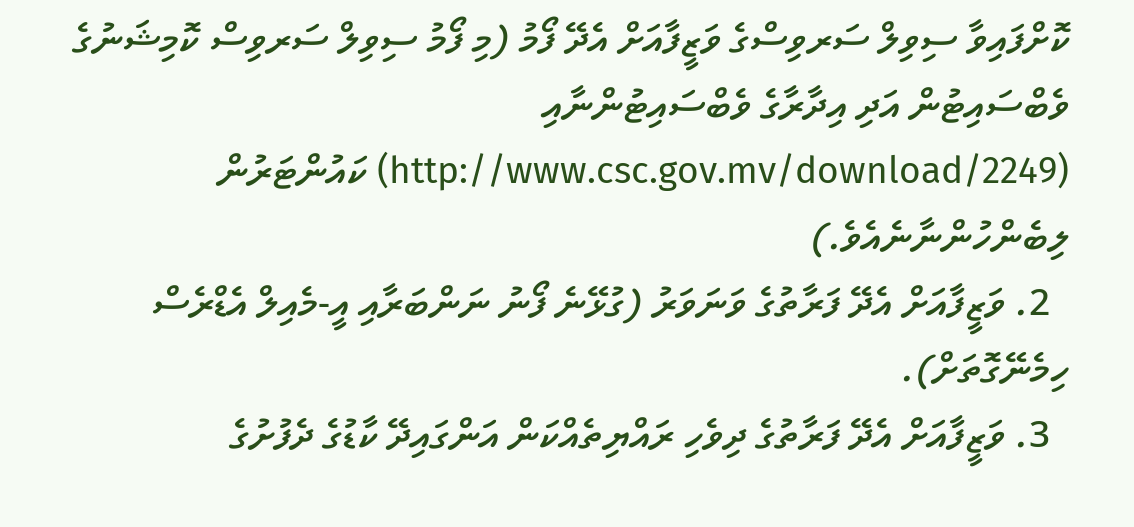ކޮށްފައިވާ ސިވިލް ސަރވިސްގެ ވަޒީފާއަށް އެދޭ ފޯމު (މި ފޯމު ސިވިލް ސަރވިސް ކޮމިޝަނުގެ ވެބްސައިޓުން އަދި އިދާރާގެ ވެބްސައިޓުންނާއި (http://www.csc.gov.mv/download/2249) ކައުންޓަރުން ލިބެންހުންނާނެއެވެ.)
  2. ވަޒީފާއަށް އެދޭ ފަރާތުގެ ވަނަވަރު (ގުޅޭނެ ފޯނު ނަންބަރާއި އީ-މެއިލް އެޑްރެސް ހިމެނޭގޮތަށް).
  3. ވަޒީފާއަށް އެދޭ ފަރާތުގެ ދިވެހި ރައްޔިތެއްކަން އަންގައިދޭ ކާޑުގެ ދެފުށުގެ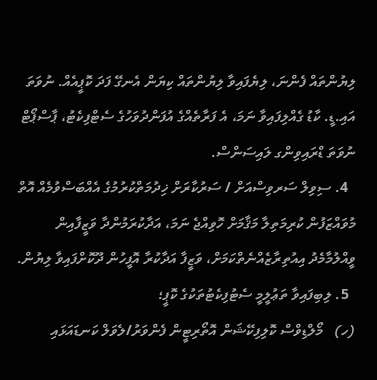ލިޔުންތައް ފެންނަ، ލިޔެފައިވާ ލިޔުންތައް ކިޔަން އެނގޭ ފަދަ ކޮޕީއެއް. ނުވަތަ އައި.ޑީ. ކާޑު ގެއްލިފައިވާ ނަމަ، އެ ފަރާތެއްގެ އުފަންދުވަހުގެ ސެޓްފިކެޓު، ޕާސްޕޯޓް ނުވަތަ ޑްރައިވިންގ ލައިސަންސް.
  4. ސިވިލް ސަރވިސްއަށް / ސަރުކާރަށް ޚިދުމަތްކުރުމުގެ އެއްބަސްވުމެއް އޮތް މުވައްޒަފުން ކުރިމަތިލާ މަޤާމަށް ހޮވިއްޖެ ނަމަ، އަދާކުރަމުންދާ ވަޒީފާއިން ވީއްލުމާމެދު އިއުތިރާޒެއްނެތްކަމަށް، ވަޒީފާ އަދާކުރާ އޮފީހުން ދޫކޮށްފައިވާ ލިޔުން.
  5. ލިބިފައިވާ ތަޢުލީމީ ސެޓުފިކެޓުތަކުގެ ކޮޕީ؛
(ހ)   މޯލްޑިވްސް ކޮލިފިކޭޝަން އޮތޯރިޓީން ފެންވަރު/ލެވަލް ކަނޑައަޅައި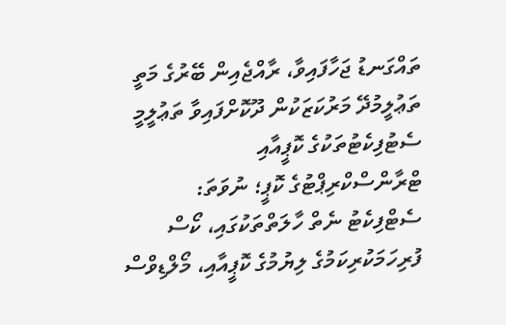ތައްގަނޑު ޖަހާފައިވާ، ރާއްޖެއިން ބޭރުގެ މަތީ ތަޢުލީމުދޭ މަރުކަޒަކުން ދޫކޮށްފައިވާ ތަޢުލީމީ ސެޓުފިކެޓުތަކުގެ ކޮޕީއާއި ޓްރާންސްކްރިޕްޓުގެ ކޮޕީ؛ ނުވަތަ: ސެޓްފިކެޓު ނެތް ހާލަތްތަކުގައި، ކޯސް ފުރިހަމަކުރިކަމުގެ ލިޔުމުގެ ކޮޕީއާއި، މޯލްޑިވްސް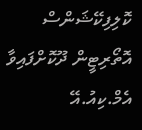ކޮލިފިކޭޝަންސް އޮތޯރިޓީން ދޫކޮށްފައިވާ އެމް.ކިއު.އޭ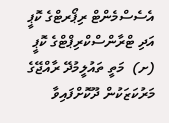އެސެސްމެންޓް ރިޕޯރޓްގެ ކޮޕީ އަދި ޓްރާންސްކްރިޕްޓްގެ ކޮޕީ
(ށ)  މަތީ ތައުލީމުދޭ ރާއްޖޭގެ މަރުކަޒަކުން ދޫކޮށްފައިވާ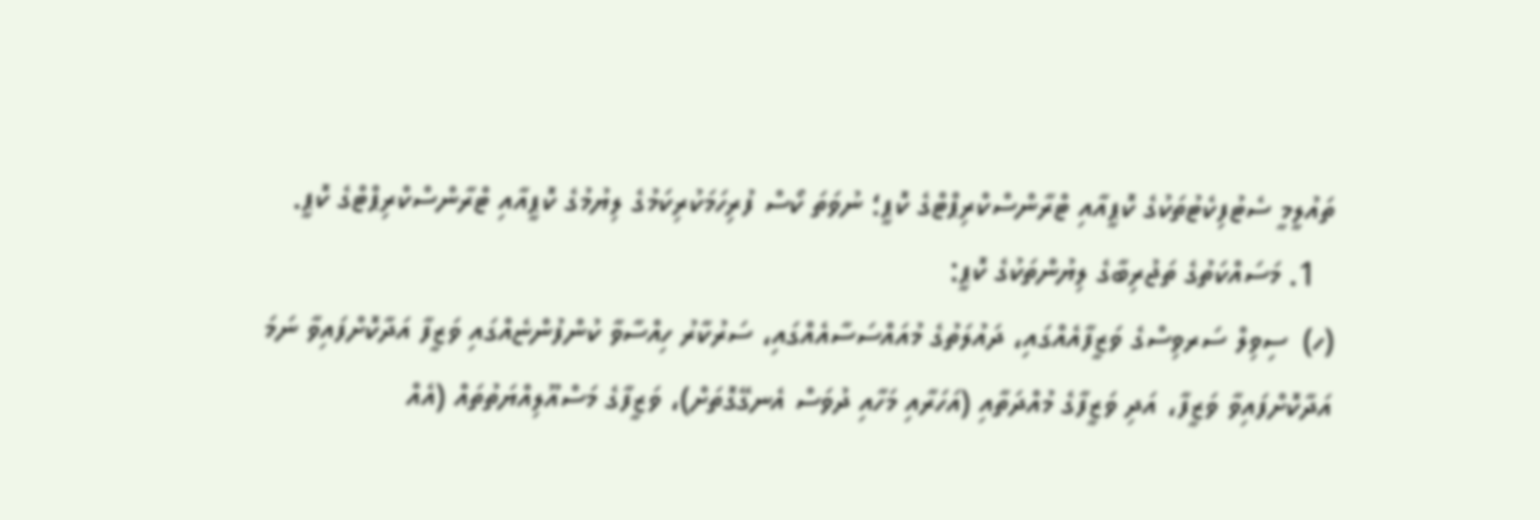ތައުލީމީ ސެޓުފިކެޓުތަކުގެ ކޮޕީއާއި ޓްރާންސްކްރިޕްޓްގެ ކޮޕީ؛ ނުވަތަ ކޯސް ފުރިހަމަކުރިކަމުގެ ލިޔުމުގެ ކޮޕީއާއި ޓްރާންސްކްރިޕްޓްގެ ކޮޕީ.
  1. މަސައްކަތުގެ ތަޖުރިބާގެ ލިޔުންތަކުގެ ކޮޕީ:
(ހ)  ސިވިލް ސަރވިސްގެ ވަޒީފާއެއްގައި، ދައުލަތުގެ މުއައްސަސާއެއްގައި، ސަރުކާރު ހިއްސާވާ ކުންފުންޏެއްގައި ވަޒީފާ އަދާކޮށްފައިވާ ނަމަ އަދާކޮށްފައިވާ ވަޒީފާ، އަދި ވަޒީފާގެ މުއްދަތާއި (އަހަރާއި މަހާއި ދުވަސް އެނގޭގޮތަށް)، ވަޒީފާގެ މަސްއޫލިއްޔަތުތައް (އެއް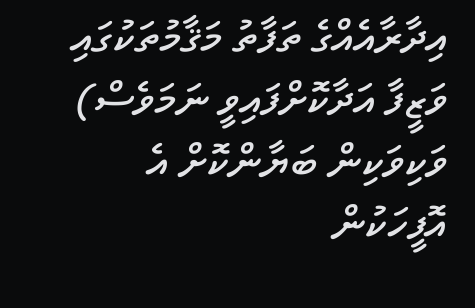އިދާރާއެއްގެ ތަފާތު މަޤާމުތަކުގައި ވަޒީފާ އަދާކޮށްފައިވީ ނަމަވެސް) ވަކިވަކިން ބަޔާންކޮށް އެ އޮފީހަކުން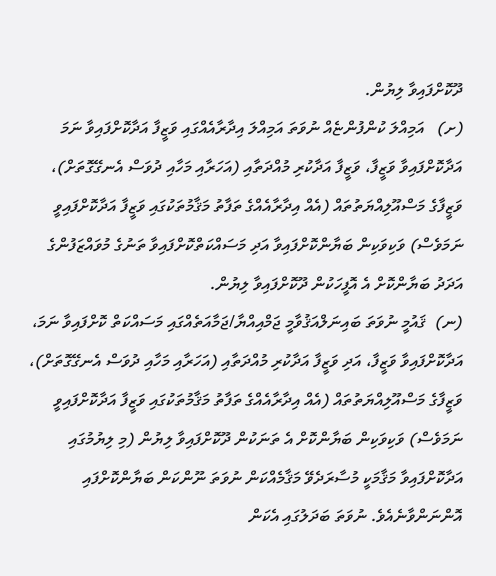ދޫކޮށްފައިވާ ލިޔުން.
(ށ)   އަމިއްލަ ކުންފުންޏެއް ނުވަތަ އަމިއްލަ އިދާރާއެއްގައި ވަޒީފާ އަދާކޮށްފައިވާ ނަމަ އަދާކޮށްފައިވާ ވަޒީފާ، ވަޒީފާ އަދާކުރި މުއްދަތާއި (އަހަރާއި މަހާއި ދުވަސް އެނގޭގޮތަށް)، ވަޒީފާގެ މަސްއޫލިއްޔަތުތައް (އެއް އިދާރާއެއްގެ ތަފާތު މަޤާމުތަކުގައި ވަޒީފާ އަދާކޮށްފައިވީ ނަމަވެސް) ވަކިވަކިން ބަޔާންކޮށްފައިވާ އަދި މަސައްކަތްކޮށްފައިވާ ތަނުގެ މުވައްޒަފުންގެ އަދަދު ބަޔާންކޮށް އެ އޮފީހަކުން ދޫކޮށްފައިވާ ލިޔުން.
(ނ)  ޤައުމީ ނުވަތަ ބައިނަލްއަޤުވާމީ ޖަމްއިއްޔާ/ޖަމާއަތެއްގައި މަސައްކަތް ކޮށްފައިވާ ނަމަ، އަދާކޮށްފައިވާ ވަޒީފާ، އަދި ވަޒީފާ އަދާކުރި މުއްދަތާއި (އަހަރާއި މަހާއި ދުވަސް އެނގޭގޮތަށް)، ވަޒީފާގެ މަސްއޫލިއްޔަތުތައް (އެއް އިދާރާއެއްގެ ތަފާތު މަޤާމުތަކުގައި ވަޒީފާ އަދާކޮށްފައިވީ ނަމަވެސް) ވަކިވަކިން ބަޔާންކޮށް އެ ތަނަކުން ދޫކޮށްފައިވާ ލިޔުން (މި ލިޔުމުގައި އަދާކޮށްފައިވާ މަޤާމަކީ މުސާރަދެވޭ މަޤާމެއްކަން ނުވަތަ ނޫންކަން ބަޔާންކޮށްފައި އޮންނަންވާނެއެވެ. ނުވަތަ ބަދަލުގައި އެކަން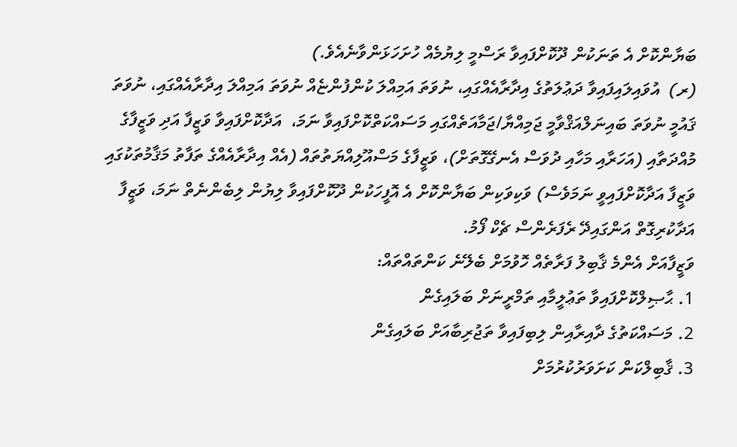ބަޔާންކޮށް އެ ތަނަކުން ދޫކޮށްފައިވާ ރަސްމީ ލިޔުމެއް ހުށަހަޅަންވާނެއެވެ.)
(ރ)  އުވައިލައިފައިވާ ދަޢުލަތުގެ އިދާރާއެއްގައި، ނުވަތަ އަމިއްލަ ކުންފުންޏެއް ނުވަތަ އަމިއްލަ އިދާރާއެއްގައި، ނުވަތަ ޤައުމީ ނުވަތަ ބައިނަލްއަޤްވާމީ ޖަމިއްޔާ/ޖަމާއަތެއްގައި މަސައްކަތްކޮށްފައިވާ ނަމަ،  އަދާކޮށްފައިވާ ވަޒީފާ އަދި ވަޒީފާގެ މުއްދަތާއި (އަހަރާއި މަހާއި ދުވަސް އެނގޭގޮތަށް)، ވަޒީފާގެ މަސްއޫލިއްޔަތުތައް (އެއް އިދާރާއެއްގެ ތަފާތު މަޤާމުތަކުގައި ވަޒީފާ އަދާކޮށްފައިވީ ނަމަވެސް) ވަކިވަކިން ބަޔާންކޮށް އެ އޮފީހަކުން ދޫކޮށްފައިވާ ލިޔުން ލިބެންނެތް ނަމަ، ވަޒީފާ އަދާކުރިގޮތް އަންގައިދޭ ރެފަރެންސް ޗެކް ފޯމު.
ވަޒީފާއަށް އެންމެ ޤާބިލު ފަރާތެއް ހޮވުމަށް ބެލޭނެ ކަންތައްތައް:
1. ޙާޞިލްކޮށްފައިވާ ތަޢުލީމާއި ތަމްރީނަށް ބަލައިގެން
2. މަސައްކަތުގެ ދާއިރާއިން ލިބިފައިވާ ތަޖުރިބާއަށް ބަލައިގެން
3. ޤާބިލްކަން ކަށަވަރުކުރުމަށް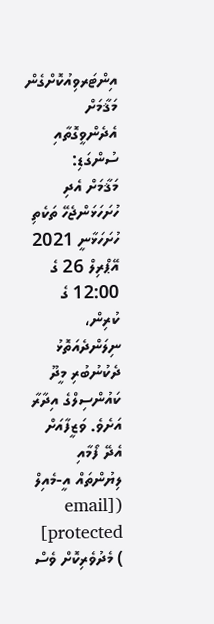އިންޓަރވިއުކޮށްގެން
މަޤާމަށް އެދެންވީގޮތާއި ސުންގަޑި:
މަޤާމަށް އެދި ހުށަހަޅަންޖެހޭ ތަކެތި ހުށަހަޅާނީ 2021 އޭޕްރިލް 26 ގެ 12:00 ގެ ކުރިން، ނިލަންދެއަތޮޅު ދެކުނުބުރި މީދޫ ކައުންސިލްގެ އިދާރާ އަށެވެ. ވަޒީފާއަށް އެދޭ ފޯމާއި ލިޔުންތައް އީ-މެއިލް ([email protected] ) މެދުވެރިކޮށް ވެސް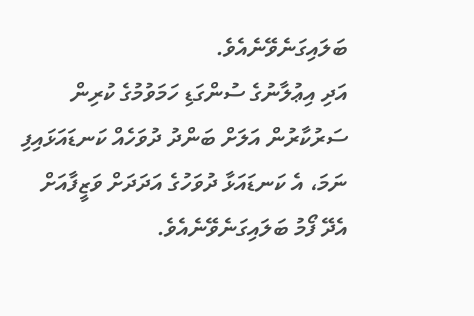ބަލައިގަނެވޭނެއެވެ.
އަދި އިޢުލާނުގެ ސުންގަޑި ހަމަވުމުގެ ކުރިން ސަރުކާރުން އަލަށް ބަންދު ދުވަހެއް ކަނޑައަޅައިފި ނަމަ، އެ ކަނޑައަޅާ ދުވަހުގެ އަދަދަށް ވަޒީފާއަށް އެދޭ ފޯމު ބަލައިގަނެވޭނެއެވެ.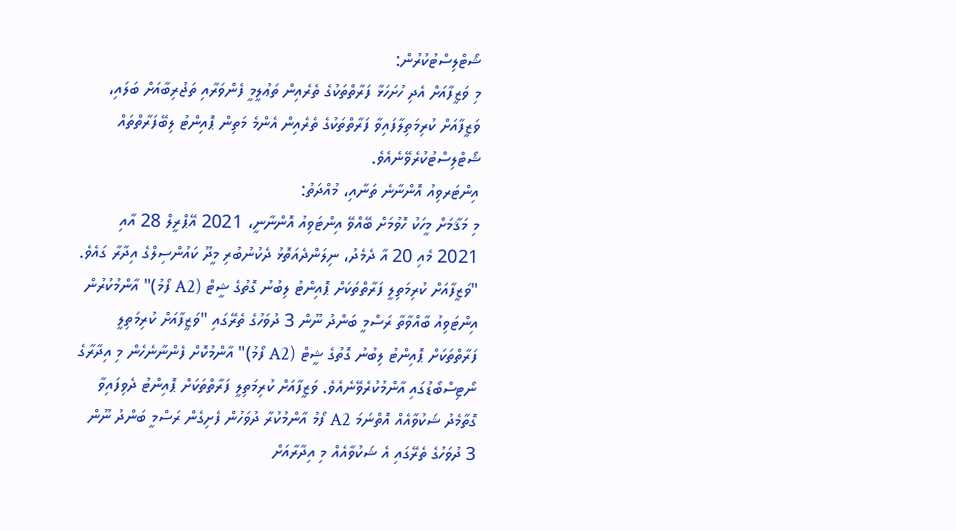ޝޯޓްލިސްޓުކުރުން:
މި ވަޒީފާއަށް އެދި ހުށަހަޅާ ފަރާތްތަކުގެ ތެރެއިން ތަޢުލީމީ ފެންވަރާއި ތަޖުރިބާއަށް ބަލައި، ވަޒީފާއަށް ކުރިމަތިލާފައިވާ ފަރާތްތަކުގެ ތެރެއިން އެންމެ މަތިން ޕޮއިންޓު ލިބޭފަރާތްތައް ޝޯޓްލިސްޓުކުރެވޭނެއެވެ.
އިންޓަރވިއު އޮންނާނެ ތަނާއި، މުއްދަތު:
މި މަޤާމަށް މީހަކު ހޮވުމަށް ބޭއްވޭ އިންޓަވިއު އޮންނާނީ، 2021 އޭޕްރީލް 28 އާއި 2021 މެއި 20 އާ ދެމެދު، ނިލަންދެއަތޮޅު ދެކުނުބުރި މީދޫ ކައުންސިލްގެ އިދާރާ ގައެވެ.
"ވަޒީފާއަށް ކުރިމަތިލީ ފަރާތްތަކަށް ޕޮއިންޓު ލިބުނު ގޮތުގެ ޝީޓް (A2 ފޯމު)" އާންމުކުރުން
އިންޓަވިއު ބާއްވާތާ ރަސްމީ ބަންދު ނޫން 3 ދުވަހުގެ ތެރޭގައި "ވަޒީފާއަށް ކުރިމަތިލީ ފަރާތްތަކަށް ޕޮއިންޓު ލިބުނު ގޮތުގެ ޝީޓް (A2 ފޯމު)" އާންމުކޮށް ފެންނާނެހެން މި އިދާރާގެ ނޯޓިސްބޯޑުގައި އާންމުކުރެވޭނެއެވެ. ވަޒީފާއަށް ކުރިމަތިލީ ފަރާތްތަކަށް ޕޮއިންޓު ދެވިފައިވާ ގޮތާމެދު ޝަކުވާއެއް އޮތްނަމަ A2 ފޯމު އާންމުކުރާ ދުވަހުން ފެށިގެން ރަސްމީ ބަންދު ނޫން 3 ދުވަހުގެ ތެރޭގައި އެ ޝަކުވާއެއް މި އިދާރާއަށް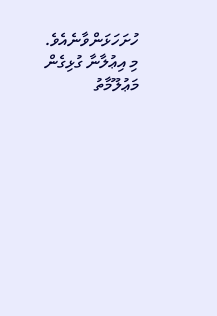ހުށަހަޅަންވާނެއެވެ.
މި އިޢުލާނާ ގުޅިގެން މަޢުލޫމާތު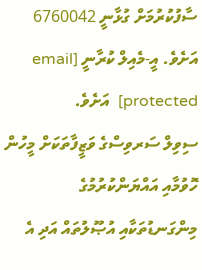ސާފުކުރުމަށް ގުޅާނީ 6760042 އަށެވެ. އީ-މެއިލް ކުރާނީ [email protected]  އަށެވެ.
ސިވިލް ސަރވިސްގެ ވަޒީފާތަކަށް މީހުން ހޮވުމާއި އައްޔަންކުރުމުގެ މިންގަނޑުތަކާއި އުޞޫލުތައް އަދި އެ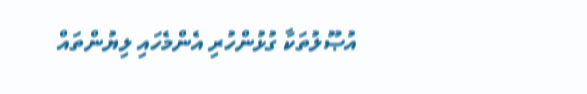އުޞޫލުތަކާ ގުޅުންހުރި އެންމެހައި ލިޔުންތައް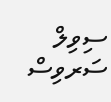ސިވިލް ސަރވިސް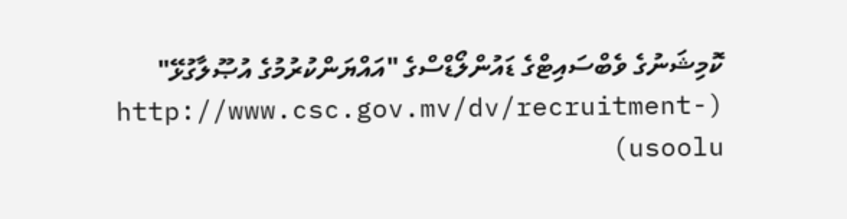ކޮމިޝަނުގެ ވެބްސައިޓްގެ ޑައުންލޯޑްސްގެ "އައްޔަންކުރުމުގެ އުޞޫލާގުޅޭ" (http://www.csc.gov.mv/dv/recruitment-usoolu)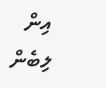އިން ލިބެން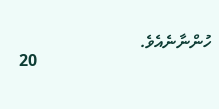ހުންނާނެއެވެ.
                                          20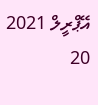އޭޕްރީލް 2021
20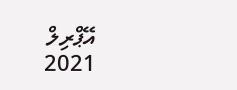އޭޕްރިލް 2021